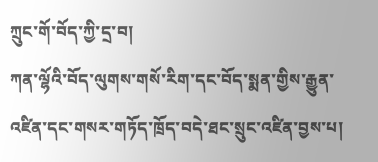ཀྲུང་གོ་བོད་ཀྱི་དྲ་བ།
ཀན་ལྷོའི་བོད་ལུགས་གསོ་རིག་དང་བོད་སྨན་གྱིས་རྒྱུན་འཛིན་དང་གསར་གཏོད་ཁྲོད་བདེ་ཐང་སྲུང་འཛིན་བྱས་པ།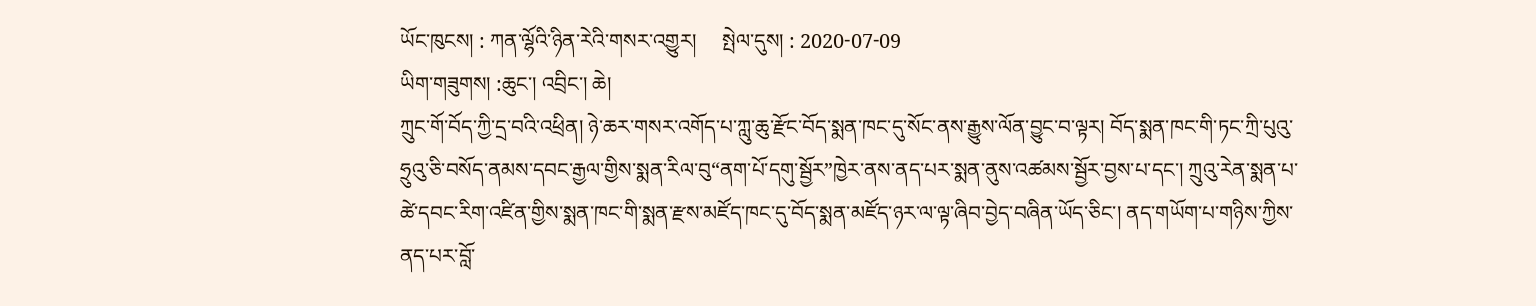ཡོང་ཁུངས། : ཀན་ལྷོའི་ཉིན་རེའི་གསར་འགྱུར།     སྤེལ་དུས། : 2020-07-09
ཡིག་གཟུགས། :ཆུང་། འབྲིང་། ཆེ།
ཀྲུང་གོ་བོད་ཀྱི་དྲ་བའི་འཕྲིན། ཉེ་ཆར་གསར་འགོད་པ་ཀླུ་ཆུ་རྫོང་བོད་སྨན་ཁང་དུ་སོང་ནས་རྒྱུས་ལོན་བྱུང་བ་ལྟར། བོད་སྨན་ཁང་གི་ཏང་ཀྲི་པུའུ་ཧྲུའུ་ཅི་བསོད་ནམས་དབང་རྒྱལ་གྱིས་སྨན་རིལ་བུ“ནག་པོ་དགུ་སྦྱོར”ཁྱེར་ནས་ནད་པར་སྨན་ནུས་འཚམས་སྦྱོར་བྱས་པ་དང་། ཀྲུའུ་རེན་སྨན་པ་ཚེ་དབང་རིག་འཛིན་གྱིས་སྨན་ཁང་གི་སྨན་རྫས་མཛོད་ཁང་དུ་བོད་སྨན་མཛོད་ཉར་ལ་ལྟ་ཞིབ་བྱེད་བཞིན་ཡོད་ཅིང་། ནད་གཡོག་པ་གཉིས་ཀྱིས་ནད་པར་བློ་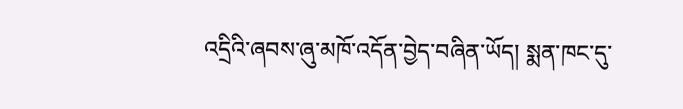འདྲིའི་ཞབས་ཞུ་མཁོ་འདོན་བྱེད་བཞིན་ཡོད། སྨན་ཁང་དུ་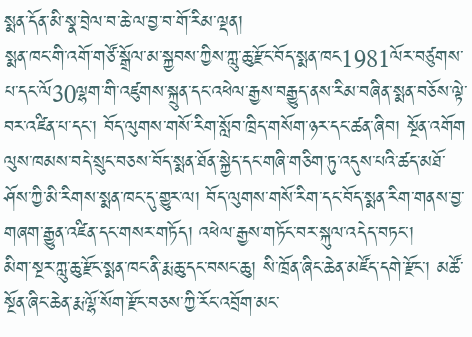སྨན་དོན་མི་སྣ་བྲེལ་བ་ཆེ་ལ་བྱ་བ་གོ་རིམ་ལྡན།
སྨན་ཁང་གི་འགོ་གཙོ་སྒྲོལ་མ་སྐྱབས་ཀྱིས་ཀླུ་ཆུ་རྫོང་བོད་སྨན་ཁང1981ལོར་བཙུགས་པ་དང་ལོ30ལྷག་གི་འཛུགས་སྐྲུན་དང་འཕེལ་རྒྱས་བརྒྱུད་ནས་རིམ་བཞིན་སྨན་བཅོས་ལྟེ་བར་འཛིན་པ་དང་། བོད་ལུགས་གསོ་རིག་སློབ་ཁྲིད་གསོག་ཉར་དང་ཚན་ཞིབ། སྔོན་འགོག ལུས་ཁམས་བདེ་སྲུང་བཅས་བོད་སྨན་ཐོན་སྐྱེད་དང་གཞི་གཅིག་ཏུ་འདུས་པའི་ཚད་མཐོ་ཤོས་ཀྱི་མི་རིགས་སྨན་ཁང་དུ་གྱུར་ལ། བོད་ལུགས་གསོ་རིག་དང་བོད་སྨན་རིག་གནས་བྱ་གཞག་རྒྱུན་འཛིན་དང་གསར་གཏོད། འཕེལ་རྒྱས་གཏོང་བར་སྐུལ་འདེད་བཏང་།
མིག་སྔར་ཀླུ་ཆུ་རྫོང་སྨན་ཁང་ནི་རྨ་ཆུ་དང་བསང་ཆུ། སི་ཁྲོན་ཞིང་ཆེན་མཛོད་དགེ་རྫོང་། མཚོ་སྔོན་ཞིང་ཆེན་རྨ་ལྷོ་སོག་རྫོང་བཅས་ཀྱི་རོང་འབྲོག་མང་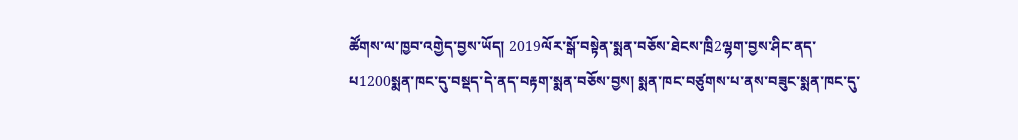ཚོགས་ལ་ཁྱབ་འགྱེད་བྱས་ཡོད། 2019ལོར་སྒོ་བསྟེན་སྨན་བཅོས་ཐེངས་ཁྲི2ལྷག་བྱས་ཤིང་ནད་པ1200སྨན་ཁང་དུ་བསྡད་དེ་ནད་བརྟག་སྨན་བཅོས་བྱས། སྨན་ཁང་བཙུགས་པ་ནས་བཟུང་སྨན་ཁང་དུ་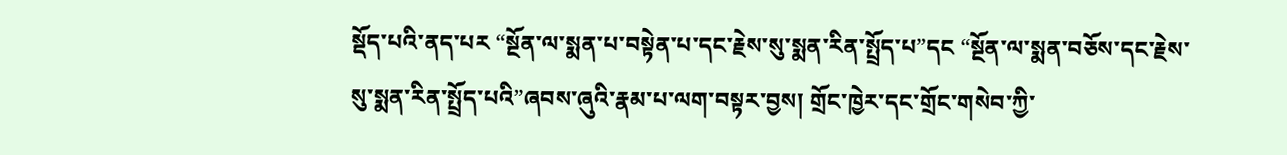སྡོད་པའི་ནད་པར “སྔོན་ལ་སྨན་པ་བསྟེན་པ་དང་རྗེས་སུ་སྨན་རིན་སྤྲོད་པ”དང “སྔོན་ལ་སྨན་བཅོས་དང་རྗེས་སུ་སྨན་རིན་སྤྲོད་པའི”ཞབས་ཞུའི་རྣམ་པ་ལག་བསྟར་བྱས། གྲོང་ཁྱེར་དང་གྲོང་གསེབ་ཀྱི་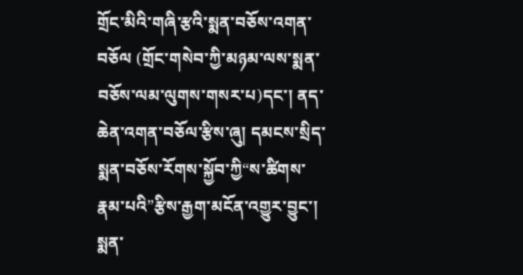གྲོང་མིའི་གཞི་རྩའི་སྨན་བཅོས་འགན་བཅོལ (གྲོང་གསེབ་ཀྱི་མཉམ་ལས་སྨན་བཅོས་ལམ་ལུགས་གསར་པ)དང་། ནད་ཆེན་འགན་བཅོལ་རྩིས་ཞུ། དམངས་སྲིད་སྨན་བཅོས་རོགས་སྐྱོབ་ཀྱི“ས་ཚིགས་རྣམ་པའི”རྩིས་རྒྱག་མངོན་འགྱུར་བྱུང་། སྨན་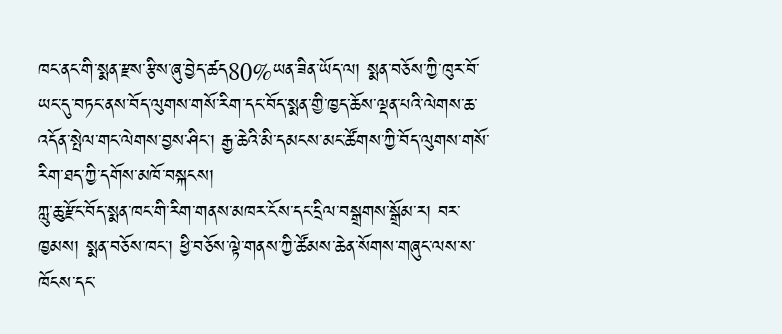ཁང་ནང་གི་སྨན་རྫས་རྩིས་ཞུ་བྱེད་ཚད80%ཡན་ཟིན་ཡོད་ལ། སྨན་བཅོས་ཀྱི་ཁུར་བོ་ཡང་དུ་བཏང་ནས་བོད་ལུགས་གསོ་རིག་དང་བོད་སྨན་གྱི་ཁྱད་ཆོས་ལྡན་པའི་ལེགས་ཆ་འདོན་སྤེལ་གང་ལེགས་བྱས་ཤིང་། རྒྱ་ཆེའི་མི་དམངས་མང་ཚོགས་ཀྱི་བོད་ལུགས་གསོ་རིག་ཐད་ཀྱི་དགོས་མཁོ་བསྐངས།
ཀླུ་ཆུ་རྫོང་བོད་སྨན་ཁང་གི་རིག་གནས་མཁར་ངོས་དང་དྲིལ་བསྒྲགས་སྒྲོམ་ར། བར་ཁྱམས། སྨན་བཅོས་ཁང་། ཕྱི་བཅོས་ལྟེ་གནས་ཀྱི་ཚོམས་ཆེན་སོགས་གཞུང་ལས་ས་ཁོངས་དང་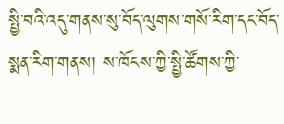སྤྱི་བའི་འདུ་གནས་སུ་བོད་ལུགས་གསོ་རིག་དང་བོད་སྨན་རིག་གནས། ས་ཁོངས་ཀྱི་སྤྱི་ཚོགས་ཀྱི་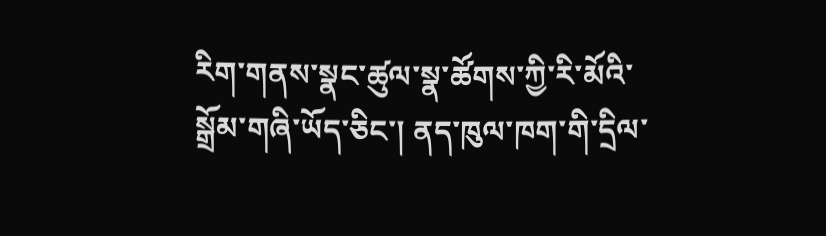རིག་གནས་སྣང་ཚུལ་སྣ་ཚོགས་ཀྱི་རི་མོའི་སྒྲོམ་གཞི་ཡོད་ཅིང་། ནད་ཁུལ་ཁག་གི་དྲིལ་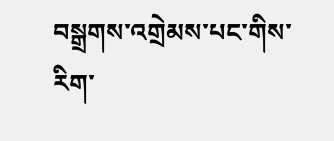བསྒྲགས་འགྲེམས་པང་གིས་རིག་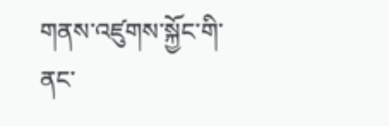གནས་འཛུགས་སྐྱོང་གི་ནང་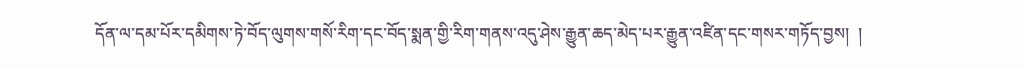དོན་ལ་དམ་པོར་དམིགས་ཏེ་བོད་ལུགས་གསོ་རིག་དང་བོད་སྨན་གྱི་རིག་གནས་འདུ་ཤེས་རྒྱུན་ཆད་མེད་པར་རྒྱུན་འཛིན་དང་གསར་གཏོད་བྱས།  །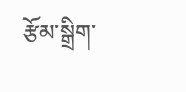རྩོམ་སྒྲིག་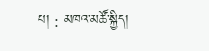པ། : མཁའ་མཚོ་སྐྱིད།